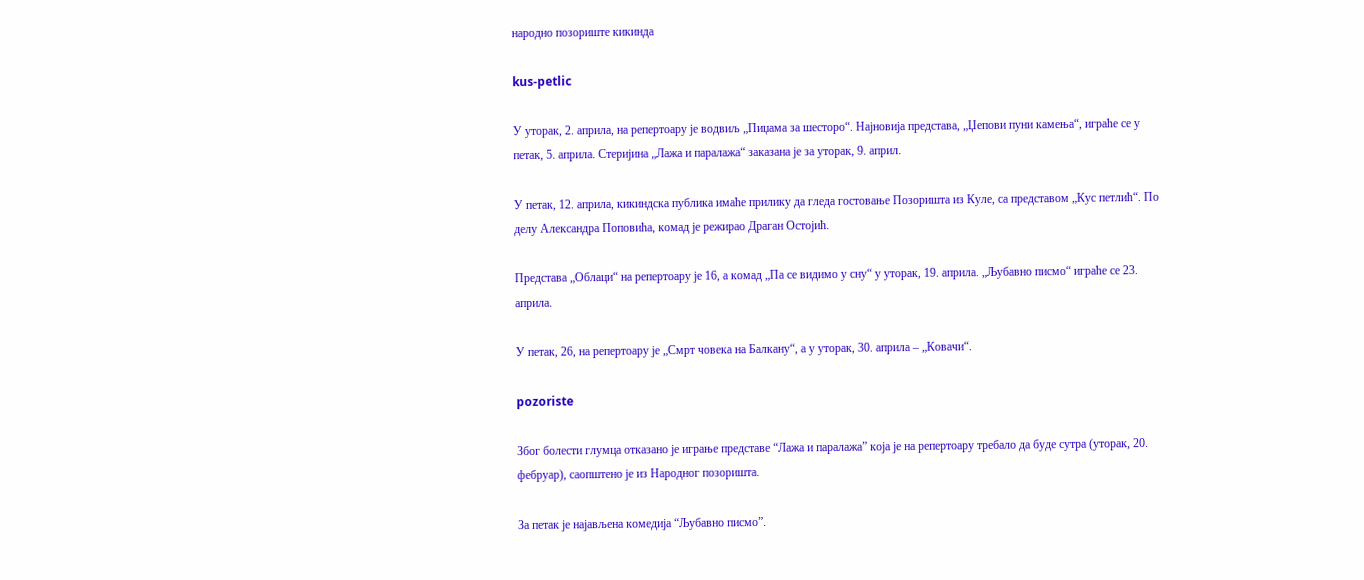народно позориште кикинда

kus-petlic

У уторак, 2. априла, на репертоару је водвиљ „Пиџама за шесторо“. Најновија представа, „Џепови пуни камења“, играће се у петак, 5. априла. Стеријина „Лажа и паралажа“ заказана је за уторак, 9. април.

У петак, 12. априла, кикиндска публика имаће прилику да гледа гостовање Позоришта из Куле, са представом „Кус петлић“. По делу Александра Поповића, комад је режирао Драган Остојић.

Представа „Облаци“ на репертоару је 16, а комад „Па се видимо у сну“ у уторак, 19. априла. „Љубавно писмо“ играће се 23. априла.

У петак, 26, на репертоару је „Смрт човека на Балкану“, а у уторак, 30. априла – „Ковачи“.

pozoriste

Због болести глумца отказано је играње представе “Лажа и паралажа” која је на репертоару требало да буде сутра (уторак, 20. фебруар), саопштено је из Народног позоришта.

За петак је најављена комедија “Љубавно писмо”.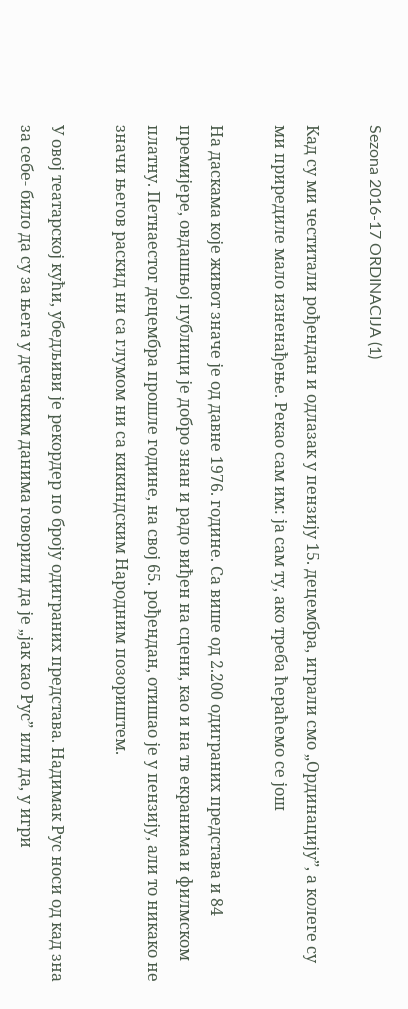Sezona 2016-17 ORDINACIJA (1)

Кад су ми честитали рођендан и одлазак у пензију 15. децембра, играли смо „Ординацију”, а колеге су ми приредиле мало изненађење. Рекао сам им: ја сам ту, ако треба ћераћемо се још

На даскама које живот значе је од давне 1976. године. Са више од 2.200 одиграних представа и 84 премијере, овдашњој публици је добро знан и радо виђен на сцени, као и на тв екранима и филмском платну. Петнаестог децембра прошле године, на свој 65. рођендан, отишао је у пензију, али то никако не значи његов раскид ни са глумом ни са кикиндским Народним позориштем.

У овој театарској кући, убедљиви је рекордер по броју одиграних представа. Надимак Рус носи од кад зна за себе- било да су за њега у дечачким данима говорили да је „јак као Рус” или да, у игри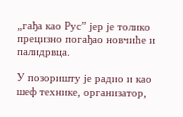„гађа као Рус” јер је толико прецизно погађао новчиће и палидрвца.

У позоришту је радио и као шеф технике, организатор,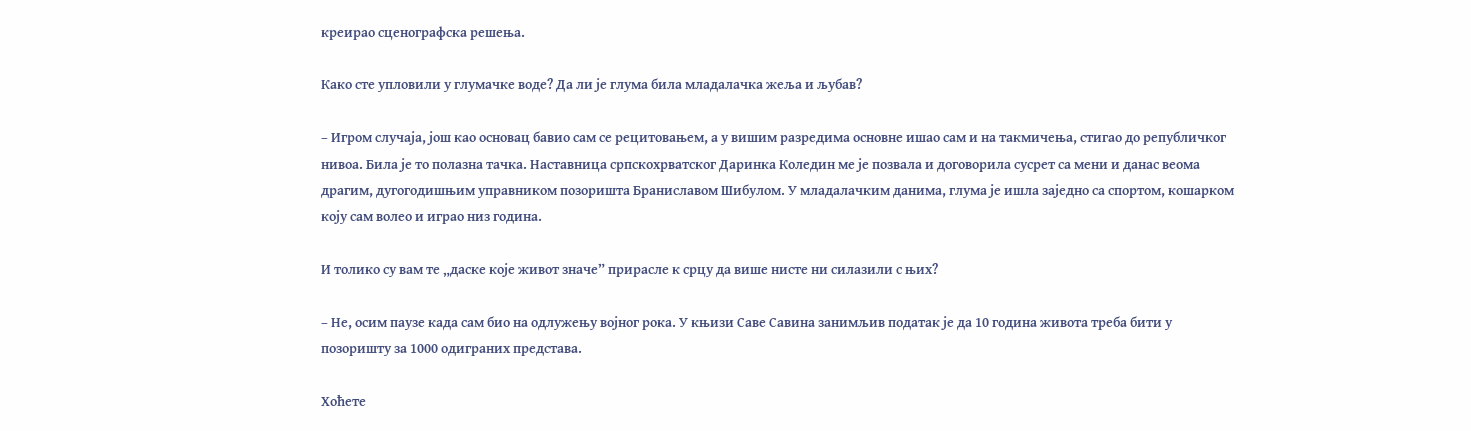креирао сценографска решења.

Како сте упловили у глумачке воде? Да ли је глума била младалачка жеља и љубав?

– Игром случаја, још као основац бавио сам се рецитовањем, а у вишим разредима основне ишао сам и на такмичења, стигао до републичког нивоа. Била је то полазна тачка. Наставница српскохрватског Даринка Коледин ме је позвала и договорила сусрет са мени и данас веома драгим, дугогодишњим управником позоришта Браниславом Шибулом. У младалачким данима, глума је ишла заједно са спортом, кошарком коју сам волео и играо низ година.

И толико су вам те „даске које живот значе” прирасле к срцу да више нисте ни силазили с њих?

– Не, осим паузе када сам био на одлужењу војног рока. У књизи Саве Савина занимљив податак је да 10 година живота треба бити у позоришту за 1000 одиграних представа.

Хоћете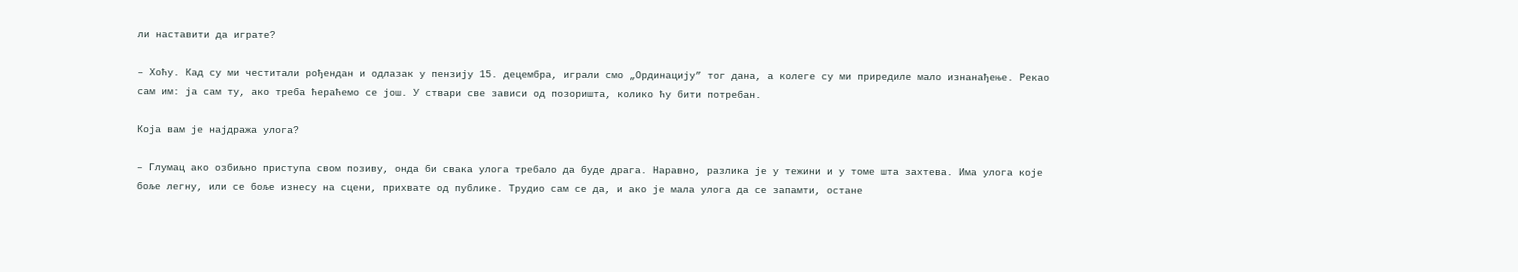ли наставити да играте?

– Хоћу. Кад су ми честитали рођендан и одлазак у пензију 15. децембра, играли смо „Ординацију” тог дана, а колеге су ми приредиле мало изнанађење. Рекао сам им: ја сам ту, ако треба ћераћемо се још. У ствари све зависи од позоришта, колико ћу бити потребан.

Која вам је најдража улога?

– Глумац ако озбиљно приступа свом позиву, онда би свака улога требало да буде драга. Наравно, разлика је у тежини и у томе шта захтева. Има улога које боље легну, или се боље изнесу на сцени, прихвате од публике. Трудио сам се да, и ако је мала улога да се запамти, остане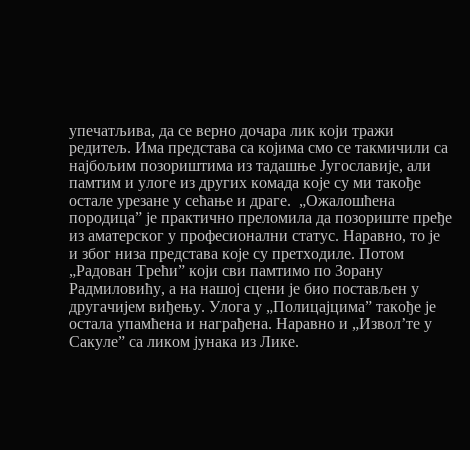упечатљива, да се верно дочара лик који тражи редитељ. Има представа са којима смо се такмичили са најбољим позориштима из тадашње Југославије, али памтим и улоге из других комада које су ми такође остале урезане у сећање и драге.  „Ожалошћена породица” је практично преломила да позориште пређе из аматерског у професионални статус. Наравно, то је и због низа представа које су претходиле. Потом „Радован Трећи” који сви памтимо по Зорану Радмиловићу, а на нашој сцени је био постављен у другачијем виђењу. Улога у „Полицајцима” такође је остала упамћена и награђена. Наравно и „Извол’те у Сакуле” са ликом јунака из Лике.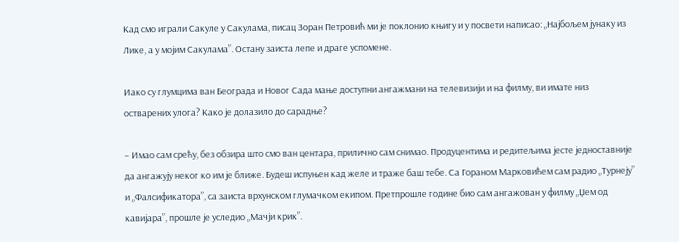Кад смо играли Сакуле у Сакулама, писац Зоран Петровић ми је поклонио књигу и у посвети написао: „Најбољем јунаку из Лике, а у мојим Сакулама”. Остану заиста лепе и драге успомене.

Иако су глумцима ван Београда и Новог Сада мање доступни ангажмани на телевизији и на филму, ви имате низ остварених улога? Како је долазило до сарадње?

– Имао сам срећу, без обзира што смо ван центара, прилично сам снимао. Продуцентима и редитељима јесте једноставније да ангажују неког ко им је ближе. Будеш испуњен кад желе и траже баш тебе. Са Гораном Марковићем сам радио „Турнеју” и „Фалсификатора”, са заиста врхунском глумачком екипом. Претпрошле године био сам ангажован у филму „Џем од кавијара”, прошле је уследио „Мачји крик”.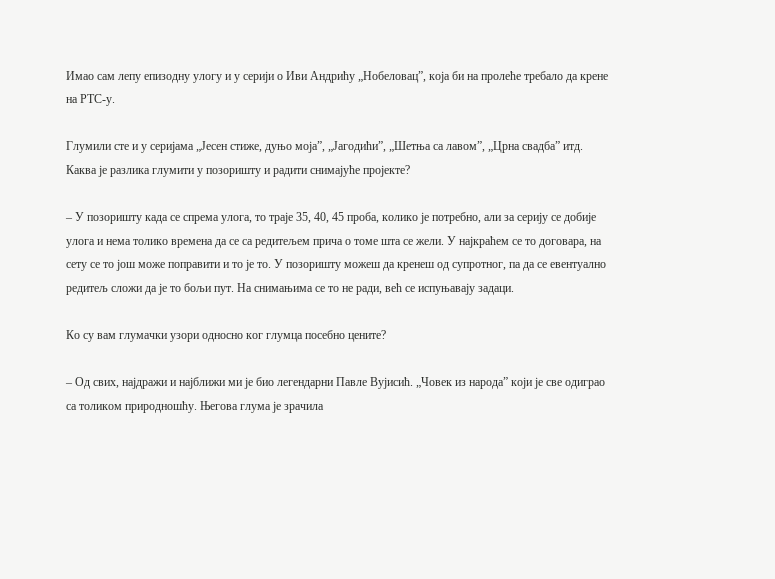Имао сам лепу епизодну улогу и у серији о Иви Андрићу „Нобеловац”, која би на пролеће требало да крене на РТС-у.

Глумили сте и у серијама „Јесен стиже, дуњо моја”, „Јагодићи”, „Шетња са лавом”, „Црна свадба” итд. Каква је разлика глумити у позоришту и радити снимајуће пројекте?

– У позоришту када се спрема улога, то траје 35, 40, 45 проба, колико је потребно, али за серију се добије улога и нема толико времена да се са редитељем прича о томе шта се жели. У најкраћем се то договара, на сету се то још може поправити и то је то. У позоришту можеш да кренеш од супротног, па да се евентуално редитељ сложи да је то бољи пут. На снимањима се то не ради, већ се испуњавају задаци.

Ко су вам глумачки узори односно ког глумца посебно цените?

– Од свих, најдражи и најближи ми је био легендарни Павле Вујисић. „Човек из народа” који је све одиграо са толиком природношћу. Његова глума је зрачила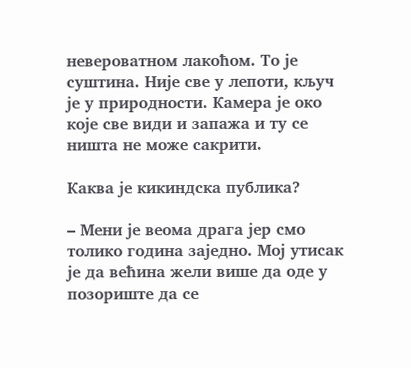невероватном лакоћом. То је суштина. Није све у лепоти, кључ је у природности. Камера је око које све види и запажа и ту се ништа не може сакрити.

Каква је кикиндска публика?

– Мени је веома драга јер смо толико година заједно. Мој утисак је да већина жели више да оде у позориште да се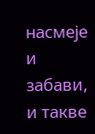насмеје и забави, и такве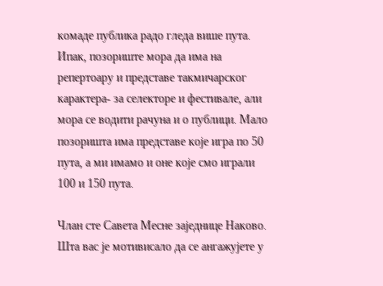комаде публика радо гледа више пута. Ипак, позориште мора да има на репертоару и представе такмичарског карактера- за селекторе и фестивале, али мора се водити рачуна и о публици. Мало позоришта има представе које игра по 50 пута, а ми имамо и оне које смо играли 100 и 150 пута.

Члан сте Савета Месне заједнице Наково. Шта вас је мотивисало да се ангажујете у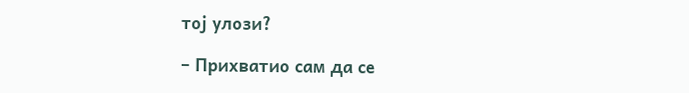тој улози?

– Прихватио сам да се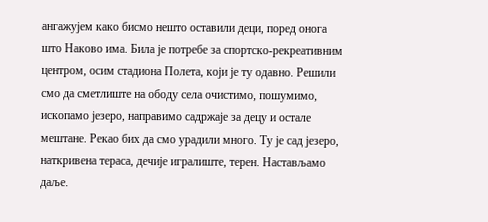ангажујем како бисмо нешто оставили деци, поред онога што Наково има. Била је потребе за спортско-рекреативним центром, осим стадиона Полета, који је ту одавно. Решили смо да сметлиште на ободу села очистимо, пошумимо, ископамо језеро, направимо садржаје за децу и остале мештане. Рекао бих да смо урадили много. Ту је сад језеро, наткривена тераса, дечије игралиште, терен. Настављамо даље.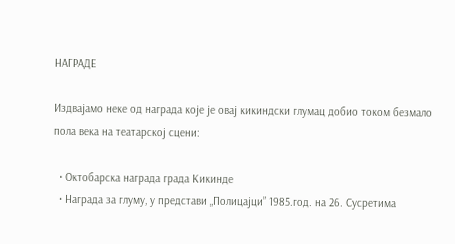НАГРАДЕ

Издвајамо неке од награда које је овај кикиндски глумац добио током безмало пола века на театарској сцени:

  • Октобарска награда града Кикинде
  • Награда за глуму, у представи „Полицајци” 1985.год. на 26. Сусретима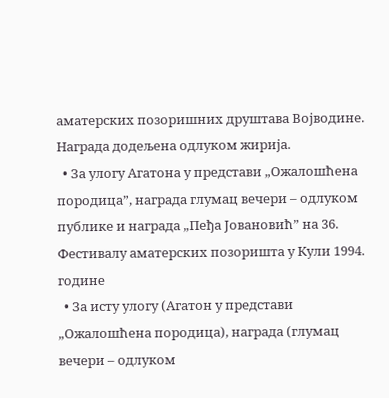аматерских позоришних друштава Војводине. Награда додељена одлуком жирија.
  • За улогу Агатона у представи „Ожалошћена породица”, награда глумац вечери – одлуком публике и награда „Пеђа Јовановић” на 36. Фестивалу аматерских позоришта у Кули 1994. године
  • За исту улогу (Агатон у представи „Ожалошћена породица), награда (глумац вечери – одлуком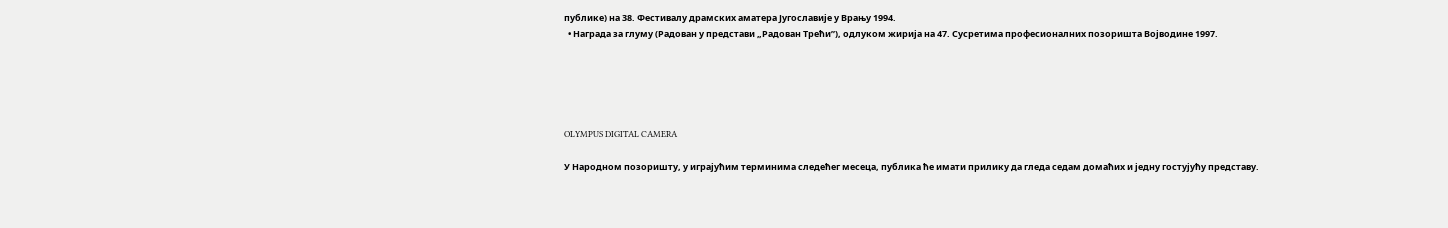публике) на 38. Фестивалу драмских аматера Југославије у Врању 1994.
  • Награда за глуму (Радован у представи „Радован Tрећи”), одлуком жирија на 47. Сусретима професионалних позоришта Војводине 1997.





OLYMPUS DIGITAL CAMERA

У Народном позоришту, у играјућим терминима следећег месеца, публика ће имати прилику да гледа седам домаћих и једну гостујућу представу.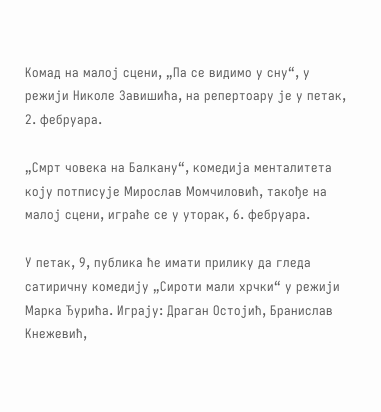Комад на малој сцени, „Па се видимо у сну“, у режији Николе Завишића, на репертоару је у петак, 2. фебруара.

„Смрт човека на Балкану“, комедија менталитета коју потписује Мирослав Момчиловић, такође на малој сцени, играће се у уторак, 6. фебруара.

У петак, 9, публика ће имати прилику да гледа сатиричну комедију „Сироти мали хрчки“ у режији Марка Ђурића. Играју: Драган Остојић, Бранислав Кнежевић,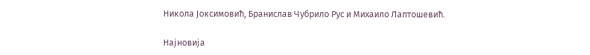Никола Јоксимовић, Бранислав Чубрило Рус и Михаило Лаптошевић.

Најновија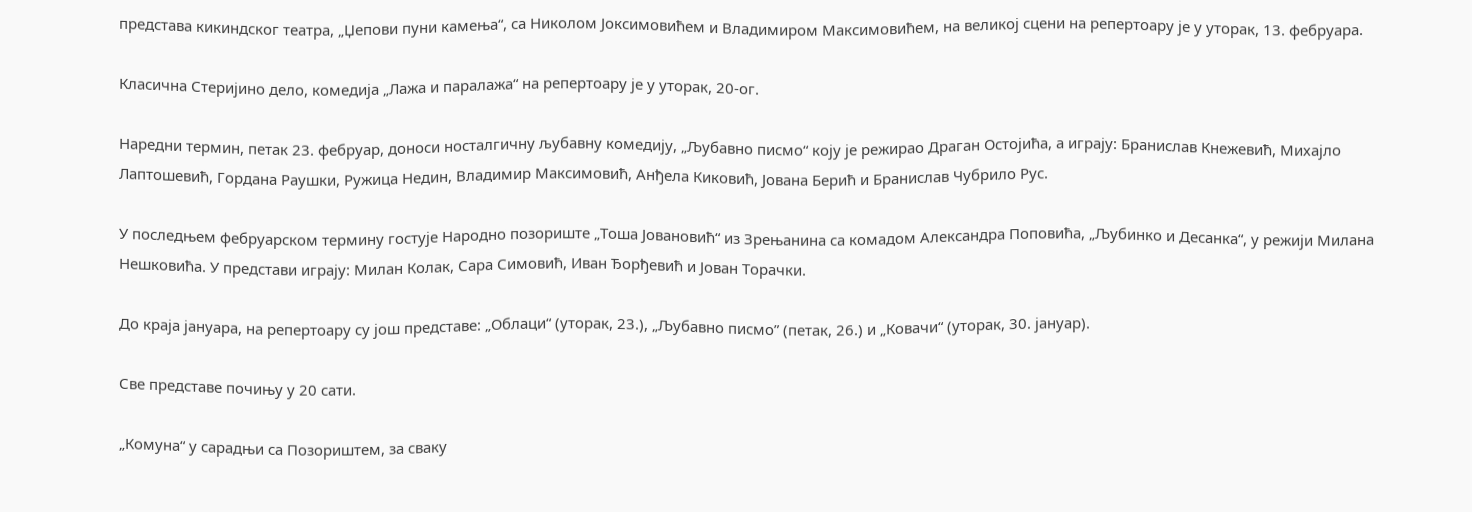представа кикиндског театра, „Џепови пуни камења“, са Николом Јоксимовићем и Владимиром Максимовићем, на великој сцени на репертоару је у уторак, 13. фебруара.

Класична Стеријино дело, комедија „Лажа и паралажа“ на репертоару је у уторак, 20-ог.

Наредни термин, петак 23. фебруар, доноси носталгичну љубавну комедију, „Љубавно писмо“ коју је режирао Драган Остојића, а играју: Бранислав Кнежевић, Михајло Лаптошевић, Гордана Раушки, Ружица Недин, Владимир Максимовић, Анђела Киковић, Јована Берић и Бранислав Чубрило Рус.

У последњем фебруарском термину гостује Народно позориште „Тоша Јовановић“ из Зрењанина са комадом Александра Поповића, „Љубинко и Десанка“, у режији Милана Нешковића. У представи играју: Милан Колак, Сара Симовић, Иван Ђорђевић и Јован Торачки.

До краја јануара, на репертоару су још представе: „Облаци“ (уторак, 23.), „Љубавно писмо” (петак, 26.) и „Ковачи“ (уторак, 30. јануар).

Све представе почињу у 20 сати.

„Комуна“ у сарадњи са Позориштем, за сваку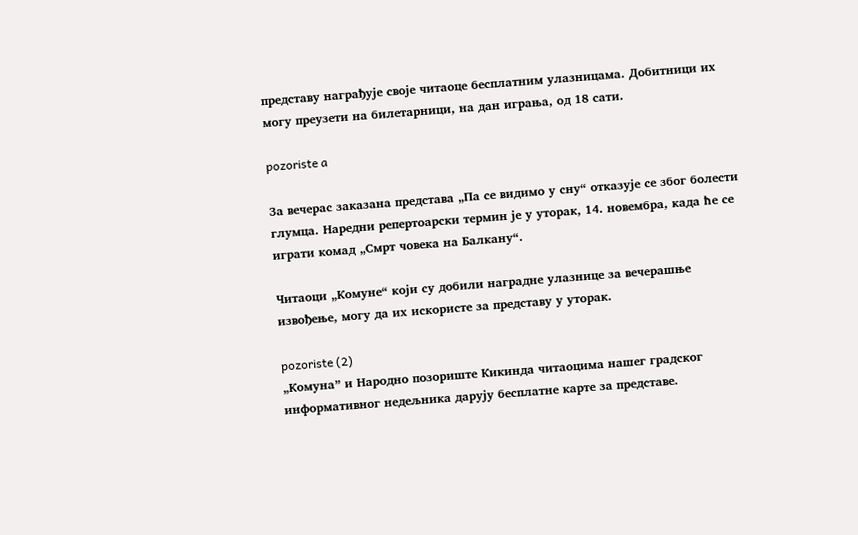представу награђује своје читаоце бесплатним улазницама. Добитници их могу преузети на билетарници, на дан играња, од 18 сати.

pozoriste a

За вечерас заказана представа „Па се видимо у сну“ отказује се због болести глумца. Наредни репертоарски термин је у уторак, 14. новембра, када ће се играти комад „Смрт човека на Балкану“.

Читаоци „Комуне“ који су добили наградне улазнице за вечерашње извођење, могу да их искористе за представу у уторак.

pozoriste (2)
„Комунa” и Народно позориште Кикинда читаоцима нашег градског информативног недељника дарују бесплатне карте за представе.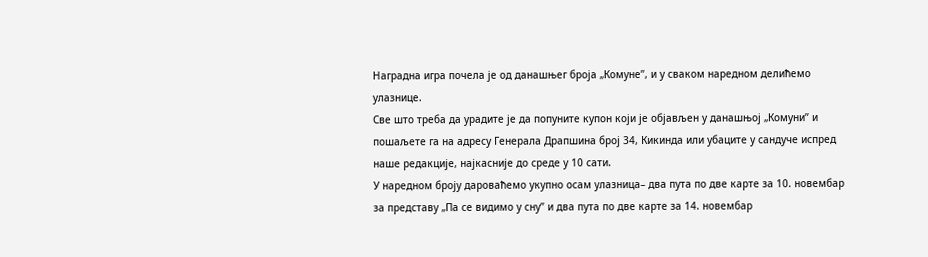Наградна игра почела је од данашњег броја „Комуне”, и у сваком наредном делићемо улазнице.
Све што треба да урадите је да попуните купон који је објављен у данашњој „Комуни” и пошаљете га на адресу Генерала Драпшина број 34, Кикинда или убаците у сандуче испред наше редакције, најкасније до среде у 10 сати.
У наредном броју дароваћемо укупно осам улазница– два пута по две карте за 10. новембар за представу „Па се видимо у сну” и два пута по две карте за 14. новембар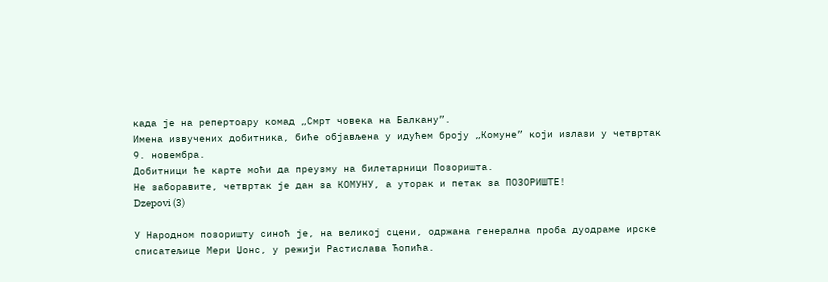када је на репертоару комад „Смрт човека на Балкану”.
Имена извучених добитника, биће објављена у идућем броју „Комуне” који излази у четвртак 9. новембра.
Добитници ће карте моћи да преузму на билетарници Позоришта.
Не заборавите, четвртак је дан за КОМУНУ, а уторак и петак за ПОЗОРИШТЕ!
Dzepovi (3)

У Народном позоришту синоћ је, на великој сцени, одржана генерална проба дуодраме ирске списатељице Мери Џонс, у режији Растислава Ћопића.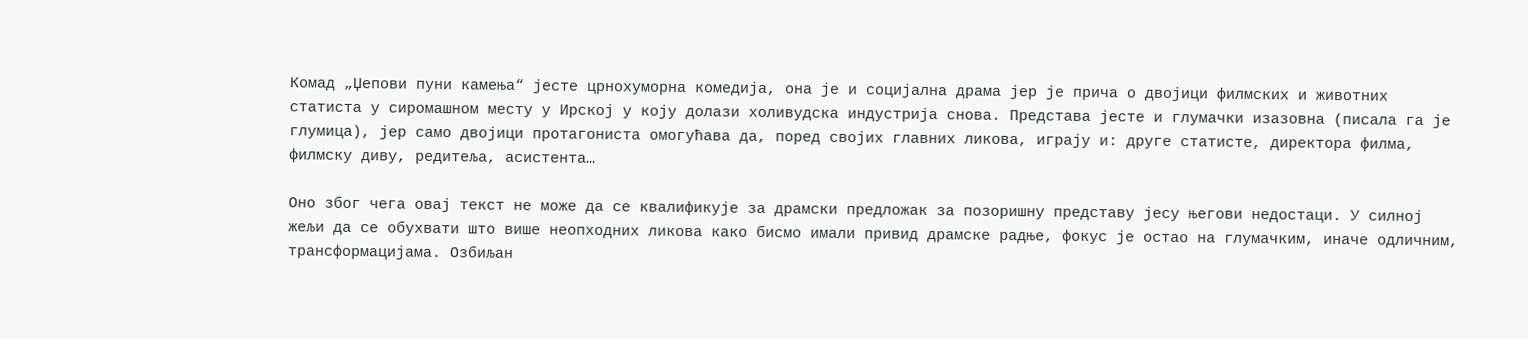Комад „Џепови пуни камења“ јесте црнохуморна комедија, она је и социјална драма јер је прича о двојици филмских и животних статиста у сиромашном месту у Ирској у коју долази холивудска индустрија снова. Представа јесте и глумачки изазовна (писала га је глумица), јер само двојици протагониста омогућава да, поред својих главних ликова, играју и: друге статисте, директора филма, филмску диву, редитеља, асистента…

Оно због чега овај текст не може да се квалификује за драмски предложак за позоришну представу јесу његови недостаци. У силној жељи да се обухвати што више неопходних ликова како бисмо имали привид драмске радње, фокус је остао на глумачким, иначе одличним, трансформацијама. Озбиљан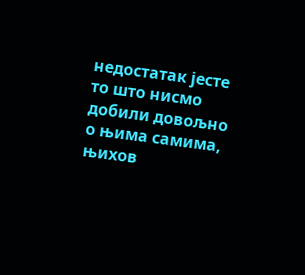недостатак јесте то што нисмо добили довољно о њима самима, њихов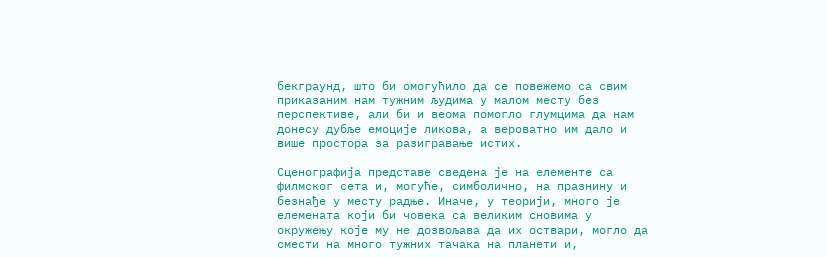бекграунд, што би омогућило да се повежемо са свим приказаним нам тужним људима у малом месту без перспективе, али би и веома помогло глумцима да нам донесу дубље емоције ликова, а вероватно им дало и више простора за разигравање истих.

Сценографија представе сведена је на елементе са филмског сета и, могуће, симболично, на празнину и безнађе у месту радње. Иначе, у теорији, много је елемената који би човека са великим сновима у окружењу које му не дозвољава да их оствари, могло да смести на много тужних тачака на планети и,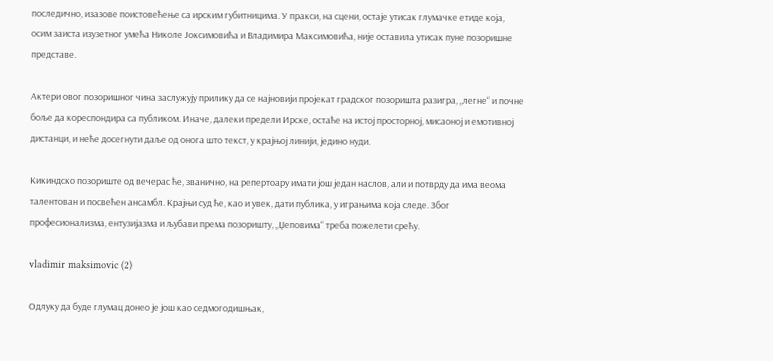последично, изазове поистовећење са ирским губитницима. У пракси, на сцени, остаје утисак глумачке етиде која, осим заиста изузетног умећа Николе Јоксимовића и Владимира Максимовића, није оставила утисак пуне позоришне представе.

Актери овог позоришног чина заслужују прилику да се најновији пројекат градског позоришта разигра, „легне“ и почне боље да кореспондира са публиком. Иначе, далеки предели Ирске, остаће на истој просторној, мисаоној и емотивној дистанци, и неће досегнути даље од онога што текст, у крајњој линији, једино нуди.

Кикиндско позориште од вечерас ће, званично, на репертоару имати још један наслов, али и потврду да има веома талентован и посвећен ансамбл. Крајњи суд ће, као и увек, дати публика, у играњима која следе. Због професионализма, ентузијазма и љубави према позоришту, „Џеповима“ треба пожелети срећу.

vladimir maksimovic (2)

Одлуку да буде глумац донео је још као седмогодишњак,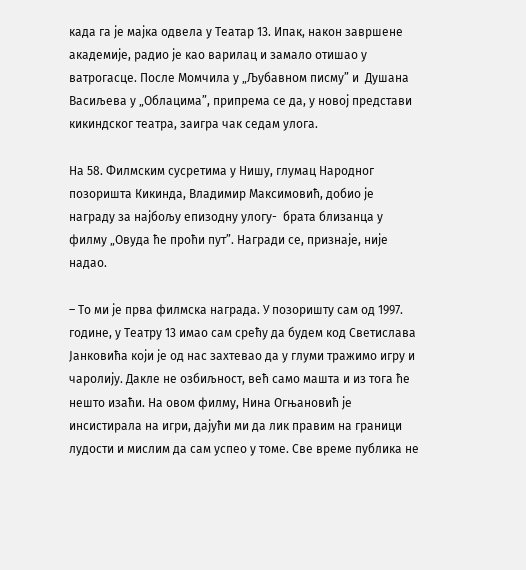када га је мајка одвела у Театар 13. Ипак, након завршене академије, радио је као варилац и замало отишао у ватрогасце. После Момчила у „Љубавном писму” и  Душана Васиљева у „Облацима”, припрема се да, у новој представи кикиндског театра, заигра чак седам улога.

На 58. Филмским сусретима у Нишу, глумац Народног позоришта Кикиндa, Владимир Максимовић, добио је награду за најбољу епизодну улогу-  брата близанца у филму „Овуда ће проћи пут”. Награди се, признаје, није надао.

– То ми је прва филмска награда. У позоришту сам од 1997. године, у Театру 13 имао сам срећу да будем код Светислава Јанковића који је од нас захтевао да у глуми тражимо игру и чаролију. Дакле не озбиљност, већ само машта и из тога ће нешто изаћи. На овом филму, Нина Огњановић је инсистирала на игри, дајући ми да лик правим на граници лудости и мислим да сам успео у томе. Све време публика не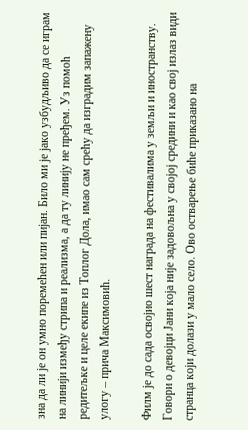зна да ли је он умно поремећен или пијан. Било ми је јако узбудљиво да се играм на линији између стрипа и реализма, а да ту линију не пређем. Уз помоћ редитељке и целе екипе из Топлог Дола, имао сам срећу да изградим запажену улогу – прича Максимовић.

Филм је до сада освојио шест награда на фестивалима у земљи и иностранству. Говори о девојци Јани која није задовољна у својој средини и као свој излаз види странца који долази у мало село. Ово остварење биће приказано на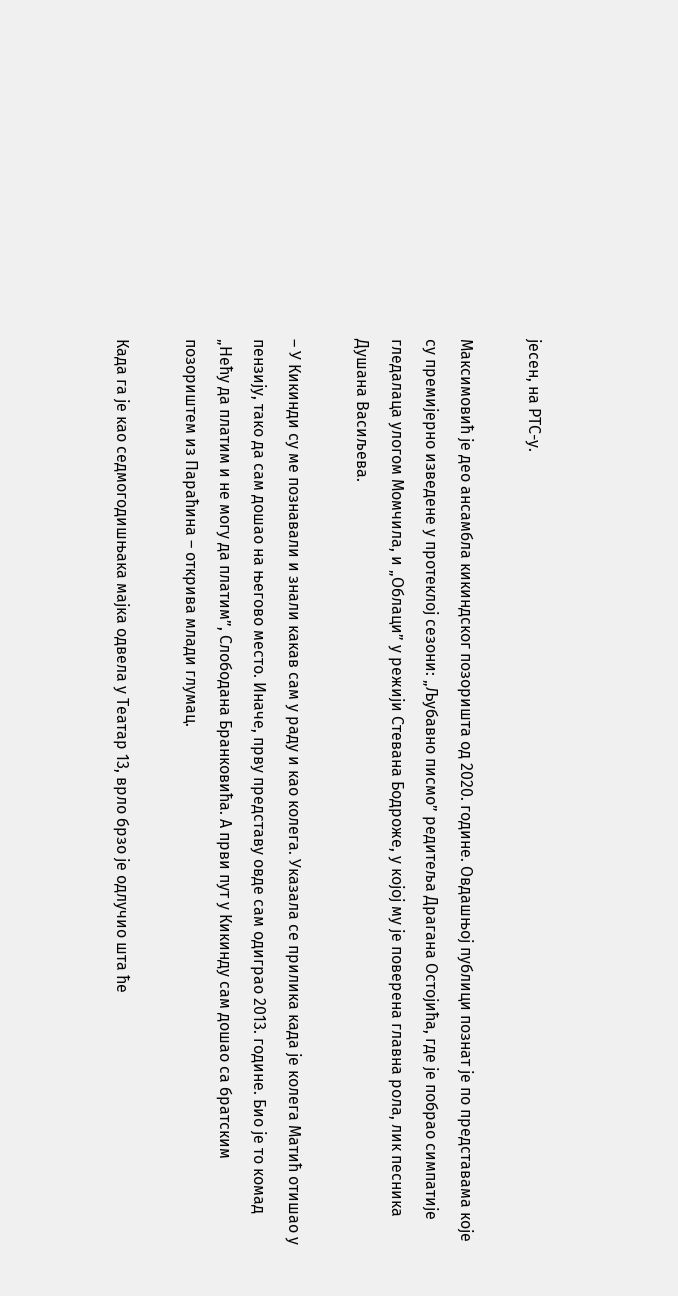јесен, на РТС-у.

Максимовић је део ансамбла кикиндског позоришта од 2020. године. Овдашњој публици познат је по представама које су премијерно изведене у протеклој сезони: „Љубавно писмо” редитеља Драгана Остојића, где је побрао симпатије гледалаца улогом Момчила, и „Облаци” у режији Стевана Бодроже, у којој му је поверена главна рола, лик песника Душана Васиљева.

– У Кикинди су ме познавали и знали какав сам у раду и као колега. Указала се прилика када је колега Матић отишао у пензију, тако да сам дошао на његово место. Иначе, прву представу овде сам одиграо 2013. године. Био је то комад „Нећу да платим и не могу да платим”, Слободана Бранковића. А први пут у Кикинду сам дошао са братским позориштем из Параћина – открива млади глумац.

Када га је као седмогодишњака мајка одвела у Театар 13, врло брзо је одлучио шта ће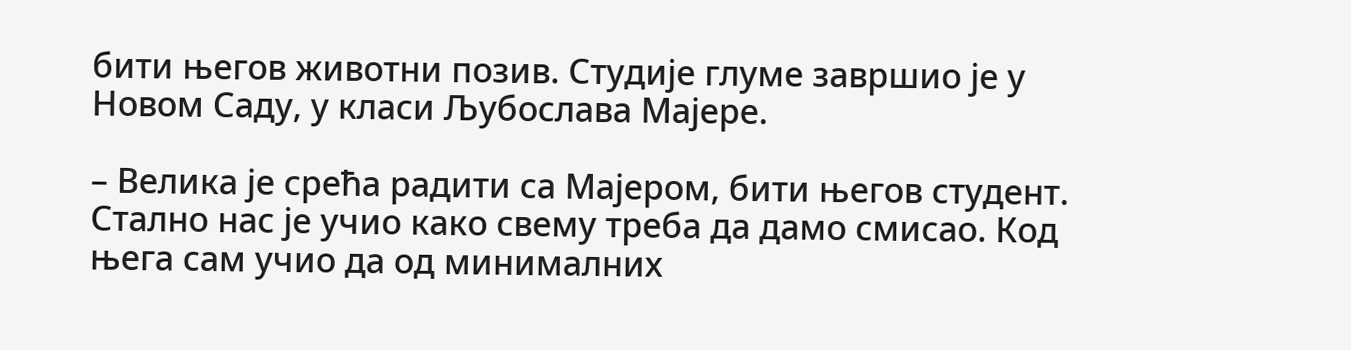бити његов животни позив. Студије глуме завршио је у Новом Саду, у класи Љубослава Мајере.

– Велика је срећа радити са Мајером, бити његов студент. Стално нас је учио како свему треба да дамо смисао. Код њега сам учио да од минималних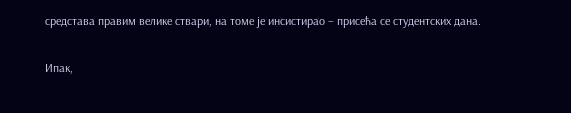средстава правим велике ствари, на томе је инсистирао – присећа се студентских дана.

Ипак,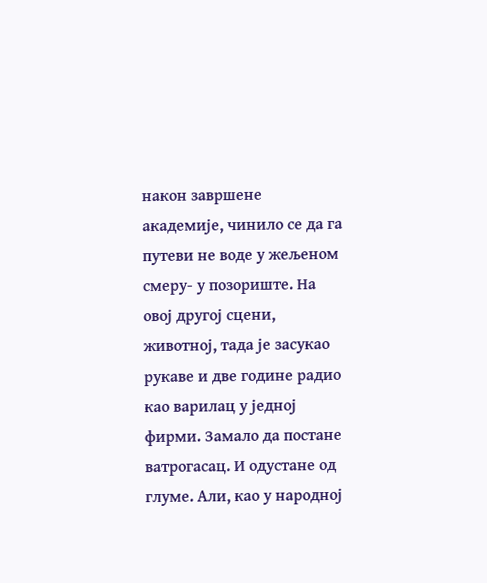након завршене академије, чинило се да га путеви не воде у жељеном смеру- у позориште. На овој другој сцени, животној, тада је засукао рукаве и две године радио као варилац у једној фирми. Замало да постане ватрогасац. И одустане од глуме. Али, као у народној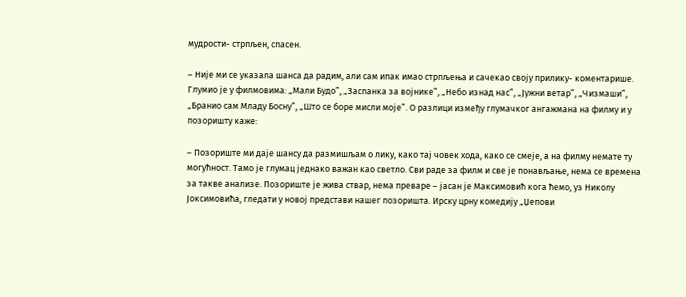мудрости- стрпљен, спасен.

– Није ми се указала шанса да радим, али сам ипак имао стрпљења и сачекао своју прилику- коментарише. Глумио је у филмовима: „Мали Будо”, „Заспанка за војнике”, „Небо изнад нас”, „Јужни ветар”, „Чизмаши”, „Бранио сам Mладу Босну”, „Што се боре мисли моје”. О разлици између глумачког ангажмана на филму и у позоришту каже:

– Позориште ми даје шансу да размишљам о лику, како тај човек хода, како се смеје, a на филму немате ту могућност. Тамо је глумац једнако важан као светло. Сви раде за филм и све је понављање, нема се времена за такве анализе. Позориште је жива ствар, нема преваре – јасан је Максимовић кога ћемо, уз Николу Јоксимовића, гледати у новој представи нашег позоришта. Ирску црну комедију „Џепови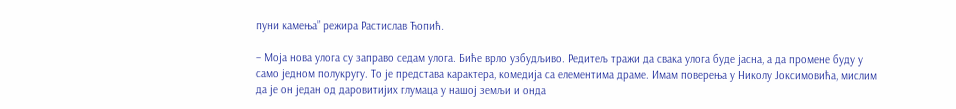пуни камења” режира Растислав Ћопић.

– Моја нова улога су заправо седам улога. Биће врло узбудљиво. Редитељ тражи да свака улога буде јасна, а да промене буду у само једном полукругу. То је представа карактера, комедија са елементима драме. Имам поверења у Николу Јоксимовића, мислим да је он један од даровитијих глумаца у нашој земљи и онда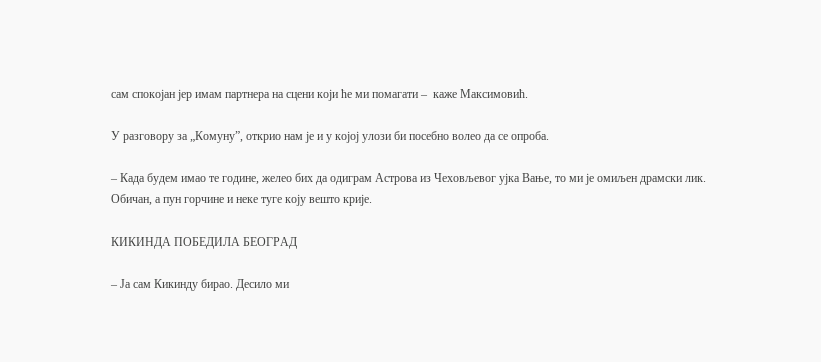сам спокојан јер имам партнера на сцени који ће ми помагати –  каже Максимовић.

У разговору за „Комуну”, открио нам је и у којој улози би посебно волео да се опроба.

– Када будем имао те године, желео бих да одиграм Астрова из Чеховљевог ујка Вање, то ми је омиљен драмски лик. Обичан, а пун горчине и неке туге коју вешто крије.

КИКИНДА ПОБЕДИЛА БЕОГРАД

– Ја сам Кикинду бирао. Десило ми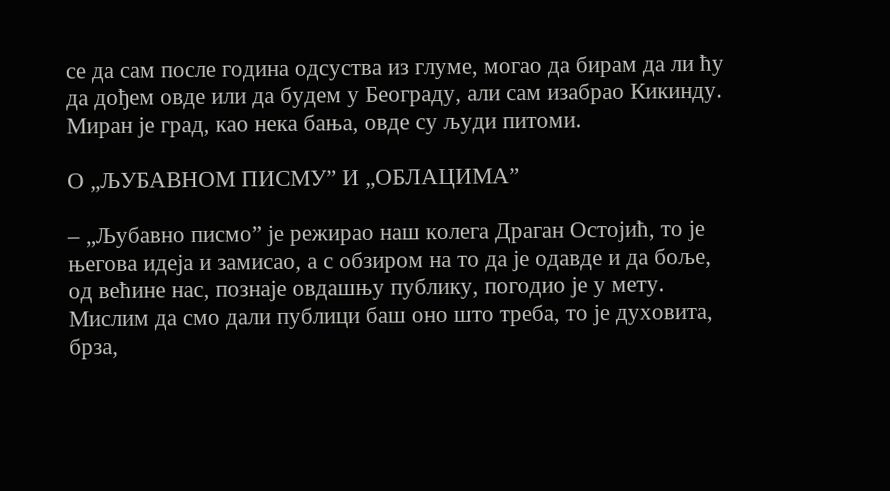се да сам после година одсуства из глуме, могао да бирам да ли ћу да дођем овде или да будем у Београду, али сам изабрао Кикинду. Миран је град, као нека бања, овде су људи питоми.

О „ЉУБАВНОМ ПИСМУ” И „ОБЛАЦИМА”

– „Љубавно писмо” је режирао наш колега Драган Остојић, то је његова идеја и замисао, а с обзиром на то да је одавде и да боље, од већине нас, познаје овдашњу публику, погодио је у мету. Мислим да смо дали публици баш оно што треба, то је духовита, брза,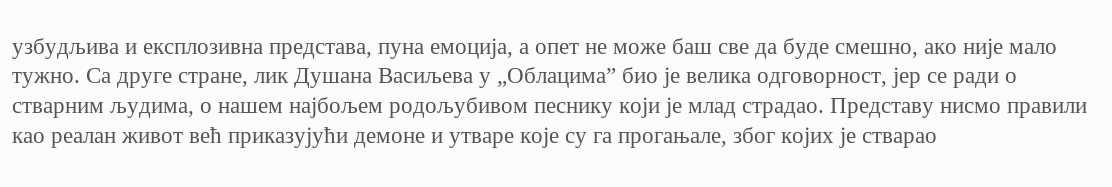узбудљива и експлозивна представа, пуна емоција, а опет не може баш све да буде смешно, ако није мало тужно. Са друге стране, лик Душана Васиљева у „Облацима” био је велика одговорност, јер се ради о стварним људима, о нашем најбољем родољубивом песнику који је млад страдао. Представу нисмо правили као реалан живот већ приказујући демоне и утваре које су га прогањале, због којих је стварао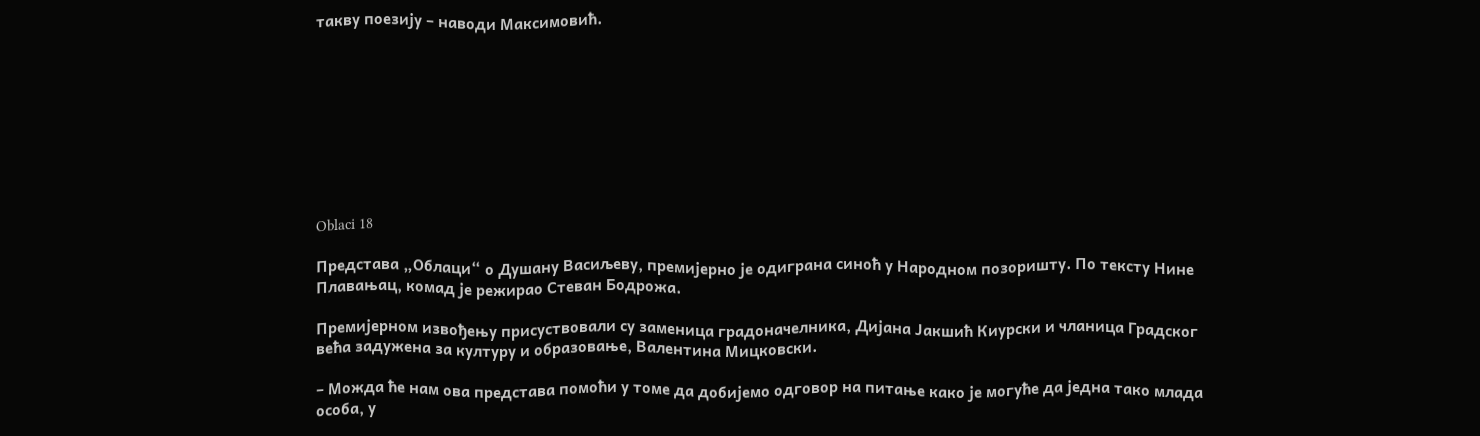такву поезију – наводи Максимовић.









Oblaci 18

Представа „Облаци“ о Душану Васиљеву, премијерно је одиграна синоћ у Народном позоришту. По тексту Нине Плавањац, комад је режирао Стеван Бодрожа.

Премијерном извођењу присуствовали су заменица градоначелника, Дијана Јакшић Киурски и чланица Градског већа задужена за културу и образовање, Валентина Мицковски.

– Можда ће нам ова представа помоћи у томе да добијемо одговор на питање како је могуће да једна тако млада особа, у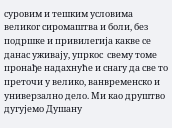суровим и тешким условима великог сиромаштва и боли, без подршке и привилегија какве се данас уживају, упркос  свему томе пронађе надахнуће и снагу да све то преточи у велико, ванвременско и универзално дело. Ми као друштво дугујемо Душану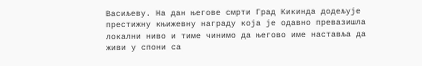Васиљеву. На дан његове смрти Град Кикинда додељује престижну књижевну награду која је одавно превазишла локални ниво и тиме чинимо да његово име наставља да живи у спони са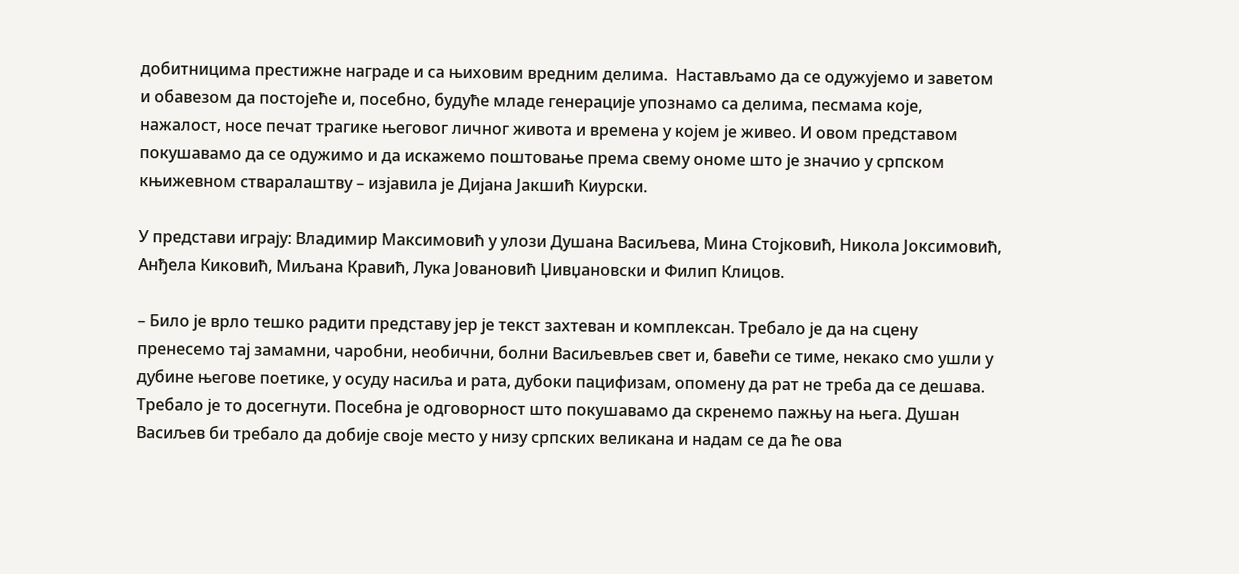добитницима престижне награде и са њиховим вредним делима.  Настављамо да се одужујемо и заветом и обавезом да постојеће и, посебно, будуће младе генерације упознамо са делима, песмама које, нажалост, носе печат трагике његовог личног живота и времена у којем је живео. И овом представом покушавамо да се одужимо и да искажемо поштовање према свему ономе што је значио у српском књижевном стваралаштву – изјавила је Дијана Јакшић Киурски.

У представи играју: Владимир Максимовић у улози Душана Васиљева, Мина Стојковић, Никола Јоксимовић, Анђела Киковић, Миљана Кравић, Лука Јовановић Џивџановски и Филип Клицов.

– Било је врло тешко радити представу јер је текст захтеван и комплексан. Требало је да на сцену пренесемо тај замамни, чаробни, необични, болни Васиљевљев свет и, бавећи се тиме, некако смо ушли у дубине његове поетике, у осуду насиља и рата, дубоки пацифизам, опомену да рат не треба да се дешава. Требало је то досегнути. Посебна је одговорност што покушавамо да скренемо пажњу на њега. Душан Васиљев би требало да добије своје место у низу српских великана и надам се да ће ова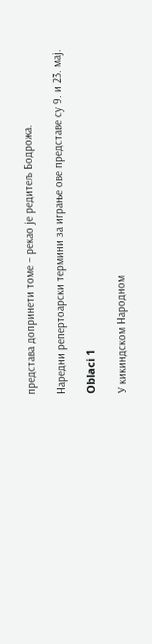представа допринети томе – рекао је редитељ Бодрожа.

Наредни репертоарски термини за играње ове представе су 9. и 23. мај.

Oblaci 1

У кикиндском Народном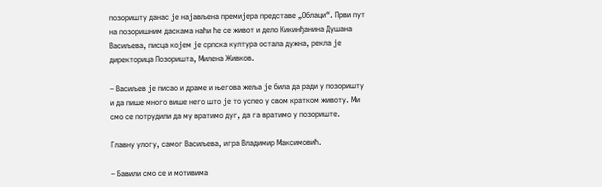позоришту данас је најављена премијера представе „Облаци“. Први пут на позоришним даскама наћи ће се живот и дело Кикинђанина Душана Васиљева, писца којем је српска култура остала дужна, рекла је директорица Позоришта, Милена Живков.

– Васиљев је писао и драме и његова жеља је била да ради у позоришту и да пише много више него што је то успео у свом кратком животу. Ми смо се потрудили да му вратимо дуг, да га вратимо у позориште.

Главну улогу, самог Васиљева, игра Владимир Максимовић.

– Бавили смо се и мотивима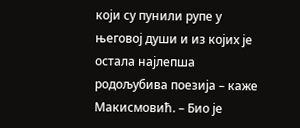који су пунили рупе у његовој души и из којих је остала најлепша родољубива поезија – каже Макисмовић. – Био је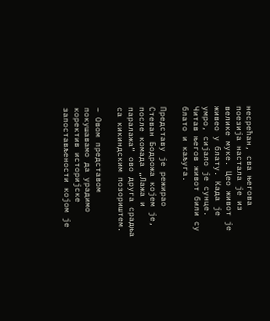несрећан, сва његова поезија настала је из велике муке. Цео живот је живео у блату. Када је умро, сијало је сунце. Читав његов живот били су блато и каљуга.

Представу је режирао Стеван Бодрожа којем је, после комада „Лажа и паралажа“ ово друга срадња са кикиндским позориштем.

– Овом представом покушавамо да урадимо коректив историјске запостављености којом је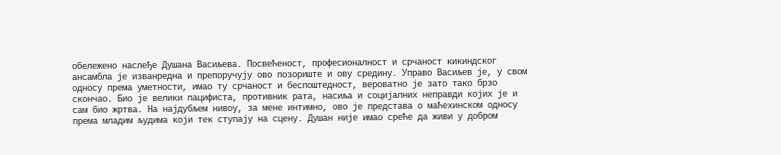обележено наслеђе Душана Васиљева. Посвећеност, професионалност и срчаност кикиндског ансамбла је изванредна и препоручују ово позориште и ову средину. Управо Васиљев је, у свом односу према уметности, имао ту срчаност и беспоштедност, вероватно је зато тако брзо скончао. Био је велики пацифиста, противник рата, насиља и социјалних неправди којих је и сам био жртва. На најдубљем нивоу, за мене интимно, ово је представа о маћехинском односу према младим људима који тек ступају на сцену. Душан није имао среће да живи у добром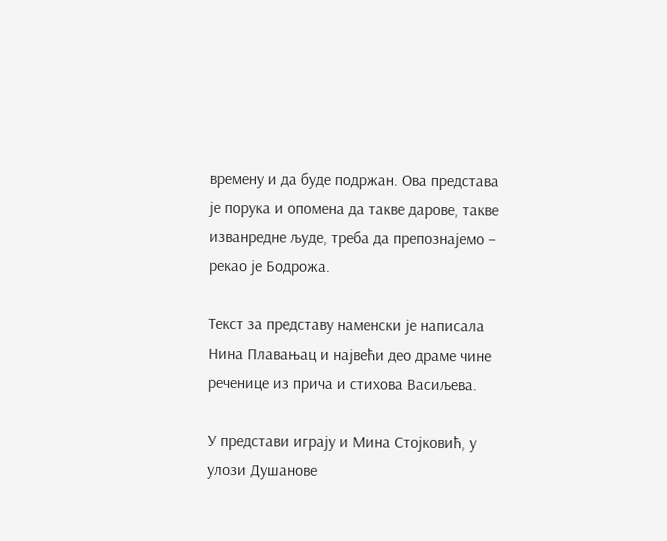времену и да буде подржан. Ова представа је порука и опомена да такве дарове, такве изванредне људе, треба да препознајемо – рекао је Бодрожа.

Текст за представу наменски је написала Нина Плавањац и највећи део драме чине реченице из прича и стихова Васиљева.

У представи играју и Мина Стојковић, у улози Душанове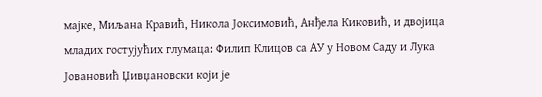мајке, Миљана Кравић, Никола Јоксимовић, Анђела Киковић, и двојица младих гостујућих глумаца: Филип Клицов са АУ у Новом Саду и Лука Јовановић Џивџановски који је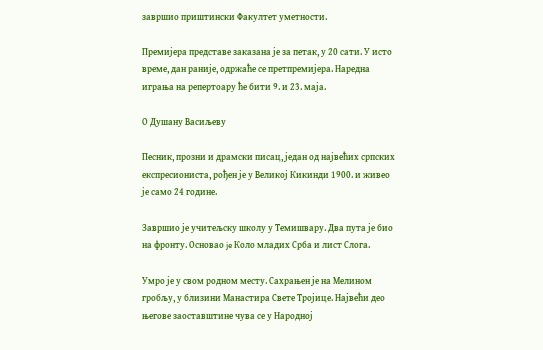завршио приштински Факултет уметности.

Премијера представе заказана је за петак, у 20 сати. У исто време, дан раније, одржаће се претпремијера. Наредна играња на репертоару ће бити 9. и 23. маја.

О Душану Васиљеву

Песник, прозни и драмски писац, један од највећих српских експресиониста, рођен је у Великој Кикинди 1900. и живео је само 24 године.

Завршио је учитељску школу у Темишвару. Два пута је био на фронту. Основао je Коло младих Срба и лист Слога.

Умро је у свом родном месту. Сахрањен је на Мелином гробљу, у близини Манастира Свете Тројице. Највећи део његове заоставштине чува се у Народној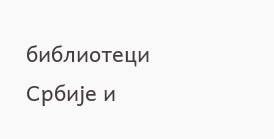библиотеци Србије и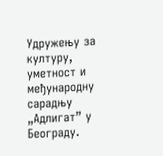Удружењу за културу, уметност и међународну сарадњу „Адлигат” у Београду.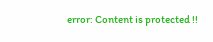error: Content is protected !!